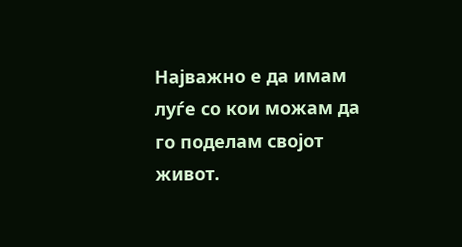Најважно е да имам луѓе со кои можам да го поделам својот живот.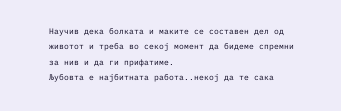Научив дека болката и маките се составен дел од животот и треба во секој момент да бидеме спремни за нив и да ги прифатиме.
Љубовта е најбитната работа..некој да те сака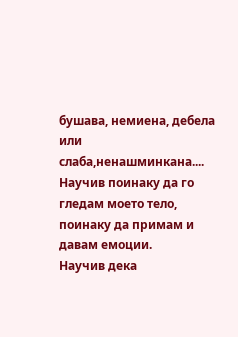бушава, немиена, дебела или слаба,ненашминкана....
Научив поинаку да го гледам моето тело, поинаку да примам и давам емоции.
Научив дека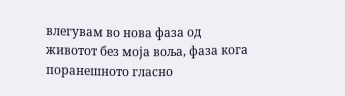влегувам во нова фаза од животот без моја воља, фаза кога поранешното гласно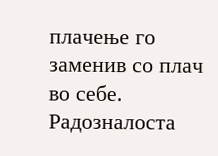плачење го заменив со плач во себе.
Радозналоста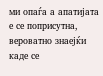ми опаѓа а апатијата е се поприсутна, вероватно знаејќи каде се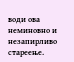води ова неминовно и незапирливо стареење.